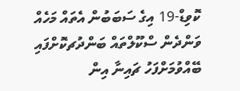ކޮވިޑް-19 އިގެ ސަބަބުން އެތައް މަހެއް ވަންދެން ސްކޫލްތައް ބަންދުޗކޮށްފައި ބޭއްވުމަށްފަހު ޗައިނާ އިން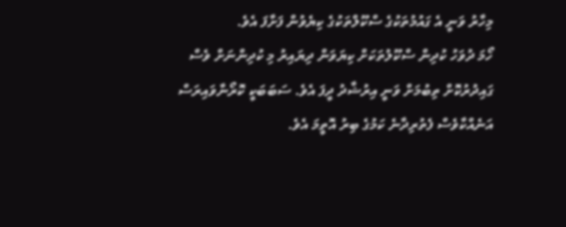މިހާރު ވަނީ އެ ގައުމުތަކުގެ ސްކޫލްތަކުގެ ކިޔެވުން ފަށާފަ އެވެ.
ހޯމަ ދުވަހު ކުދިން ސްކޫލުތަކަށް ކިޔަވަން ދިޔައިރު މި ކުދިންނަށް ވެސް ގައިދުރުކޮށް ތިބުމަށް ވަނީ އިރުޝާދު ދީފަ އެވެ. ސަބަބަކީ ކޮރޯނާވައިރަސް އަނެއްކާވެސް ފެތުރިދާނެ ކަމުގެ ބިރު އޮތީމަ އެވެ.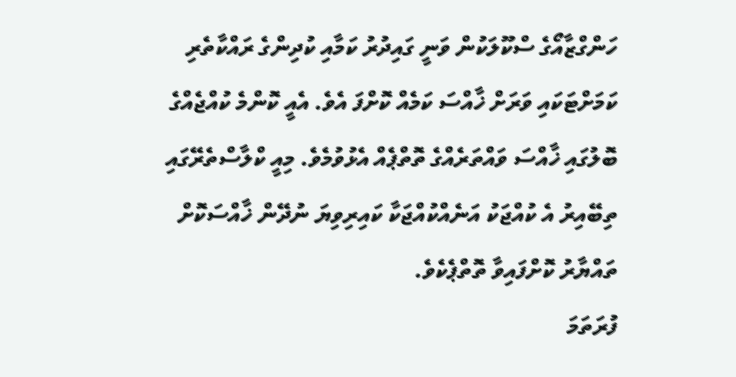ހަންގްޒާއޯގެ ސްކޫލަކުން ވަނީ ގައިދުރު ކަމާއި ކުދިންގެ ރައްކާތެރި ކަމަށްޓަކައި ވަރަށް ޚާއްސަ ކަމެއް ކޮށްފަ އެވެ. އެއީ ކޮންމެ ކުއްޖެއްގެ ބޮލުގައި ޚާއްސަ ވައްތަރެއްގެ ތޮތްޕެއް އެޅުވުމެވެ. މިއީ ކްލާސްތެރޭގައި ތިބޭއިރު އެ ކުއްޖަކު އަނެއްކުއްޖަކާ ކައިރިވިޔަ ނުދޭން ޚާއްސަކޮށް ތައްޔާރު ކޮށްފައިވާ ތޮތްޕެކެވެ.
ފުރަތަމަ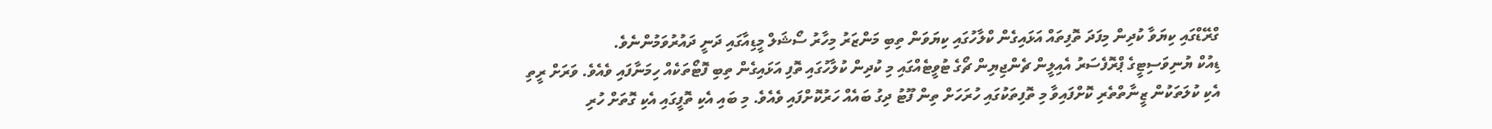ގްރޭޑްގައި ކިޔަވާ ކުދިން މިފަދަ ތޮފިތައް އަޅައިގެން ކްލާހުގައި ކިޔަވަން ތިބި މަންޒަރު މިހާރު ސޯޝަލް މީޑިއާގައި ދަނީ ދައުރުވަމުންނެވެ.
ޑިއުކް ޔުނިވަސިޓީގެ ޕްރޮފެސަރު އެއިލީން ޗެންޖިޔިން ޗޯގެ ޓުވީޓެއްގައި މި ކުދިން ކުލާހުގައި ތޮފި އަޅައިގެން ތިބި ފޮޓޯތަކެއް ހިމަނާފައި ވެއެވެ. ވަރަށް ރީތި އެކި ކުލަތަކުން ޒީނާތްތެރި ކޮށްފައިވާ މި ތޮފިތަކުގައި ހުރަހަށް ތިން ފޫޓު ދިގު ބައެއް ހަރުކޮށްފައި ވެއެވެ. މި ބައި އެކި ތޮފީގައި އެކި ގޮތަށް ހުރި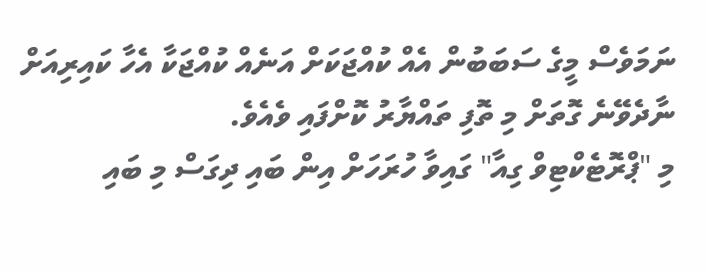ނަމަވެސް މީގެ ސަބަބުން އެއް ކުއްޖަކަށް އަނެއް ކުއްޖަކާ އެހާ ކައިރިއަށް ނާދެވޭނެ ގޮތަށް މި ތޮފި ތައްޔާރު ކޮށްފައި ވެއެވެ.
މި "ޕްރޮޓެކްޓިވް ގިއާ" ގައިވާ ހުރަހަށް އިން ބައި ދިގަސް މި ބައި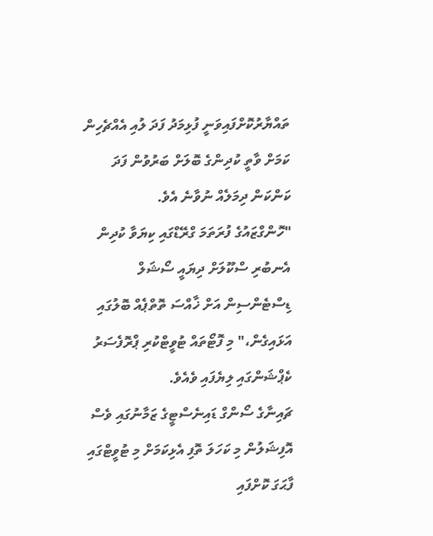ތައްޔާރުކޮށްފައިވަނީ ފުޅިމަދު ފަދަ ލުއި އެއްޗެހިން ކަމަށް ވާތީ ކުދިންގެ ބޮލަށް ބަރުވުން ފަދަ ކަންކަން ދިމަލެއް ނުވާނެ އެވެ.
"ހޮންގްޒައުގެ ފުރަތަމަ ގްރޭޑްގައި ކިޔަވާ ކުދިން އެނބުރި ސްކޫލަށް ދިޔައީ ސޯޝަލް ޑިސްޓެންސިން އަށް ޚާއްސަ ތޮތްޕެއް ބޮލުގައި އަޅައިގެން،" މި ފޮޓޯތައް ޓުވީޓްކުރި ޕްރޮފެސަރު ކެޕްޝަންގައި ލިޔެފައި ވެއެވެ.
ޗައިނާގެ ސޯންގް ޑައިނެސްޓީގެ ޒަމާނުގައި ވެސް އޮފިޝަލުން މި ކަހަލަ ތޮފި އެޅިކަމަށް މި ޓުވީޓްގައި ފާޙަގަ ކޮށްފައި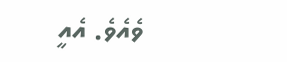ވެއެވެ. އެއީ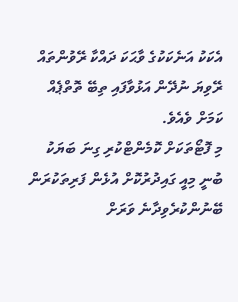އެކަކު އަނެކަކުގެ ވާޙަކަ ދައްކާ ރޭވުންތައް ރޭވިޔަ ނުދޭން އަޅުވާފައި ތިބޭ ތޮތްޕެއް ކަމަށް ވެއެވެ.
މި ފޮޓޯތަކަށް ކޮމެންޓްކުރި ގިނަ ބަޔަކު ބުނީ މިއީ ގައިދުރުކޮށް އުޅެން ފަރިތަކުރަން ބޭނުންކުރެވިދާނެ ވަރަށް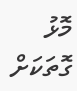މޮޅު ގޮތަކަށް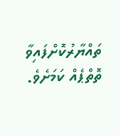ތައްޔާރުކޮށްފައިވާ ތޮތްޕެއް ކަމަށެވެ.